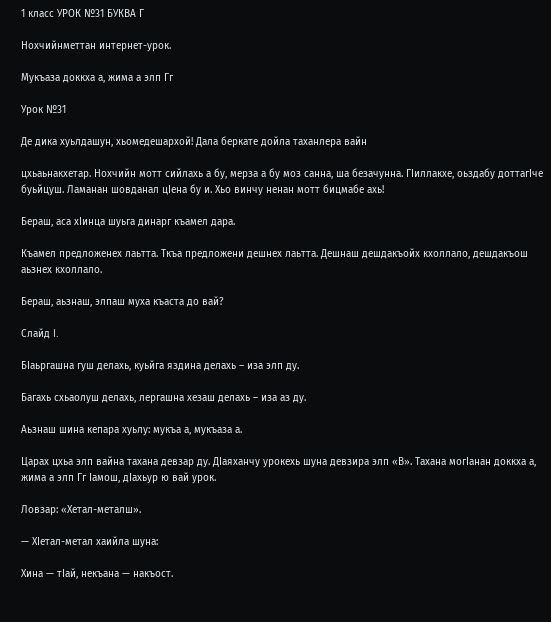1 класс УРОК №31 БУКВА Г

Нохчийнметтан интернет-урок.

Мукъаза доккха а, жима а элп Гг

Урок №31

Де дика хуьлдашун, хьомедешархой! Дала беркате дойла таханлера вайн

цхьаьнакхетар. Нохчийн мотт сийлахь а бу, мерза а бу моз санна, ша безачунна. ГIиллакхе, оьздабу доттагIче буьйцуш. Ламанан шовданал цIена бу и. Хьо винчу ненан мотт бицмабе ахь!

Бераш, аса хIинца шуьга динарг къамел дара.

Къамел предложенех лаьтта. Ткъа предложени дешнех лаьтта. Дешнаш дешдакъойх кхоллало, дешдакъош аьзнех кхоллало.

Бераш, аьзнаш, элпаш муха къаста до вай?

Слайд I.

БIаьргашна гуш делахь, куьйга яздина делахь – иза элп ду.

Багахь схьаолуш делахь, лергашна хезаш делахь – иза аз ду.

Аьзнаш шина кепара хуьлу: мукъа а, мукъаза а.

Царах цхьа элп вайна тахана девзар ду. ДIаяханчу урокехь шуна девзира элп «В». Тахана могIанан доккха а, жима а элп Гг Iамош, дIахьур ю вай урок.

Ловзар: «Хетал-металш».

— ХIетал-метал хаийла шуна:

Хина — тIай, некъана — накъост.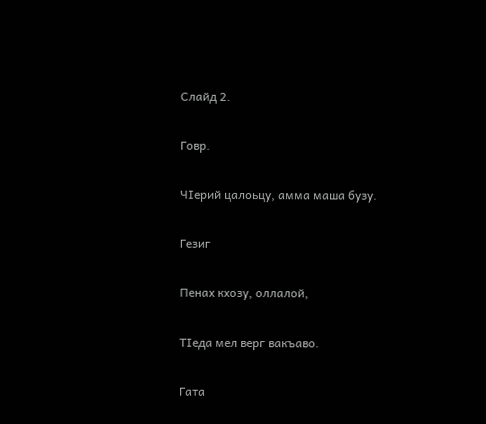Слайд 2.

Говр.

ЧIерий цалоьцу, амма маша бузу.

Гезиг

Пенах кхозу, оллалой,

ТIеда мел верг вакъаво.

Гата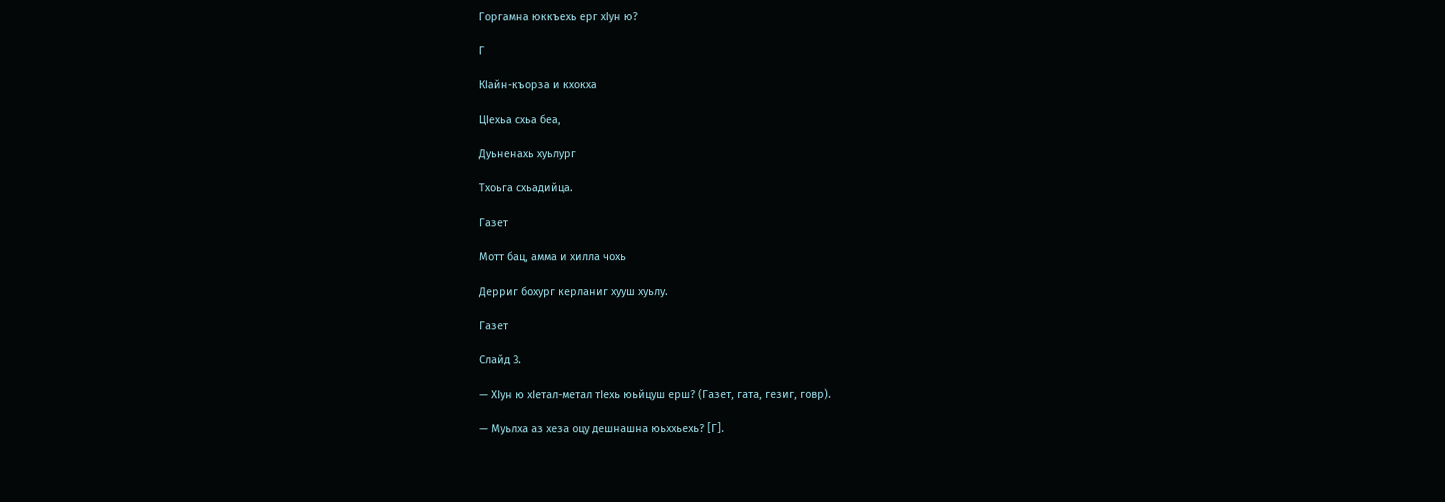Горгамна юккъехь ерг хIун ю?

Г

КIайн-къорза и кхокха

ЦIехьа схьа беа,

Дуьненахь хуьлург

Тхоьга схьадийца.

Газет

Мотт бац, амма и хилла чохь

Дерриг бохург керланиг хууш хуьлу.

Газет

Слайд 3.

— ХIун ю хIетал-метал тIехь юьйцуш ерш? (Газет, гата, гезиг, говр).

— Муьлха аз хеза оцу дешнашна юьххьехь? [Г].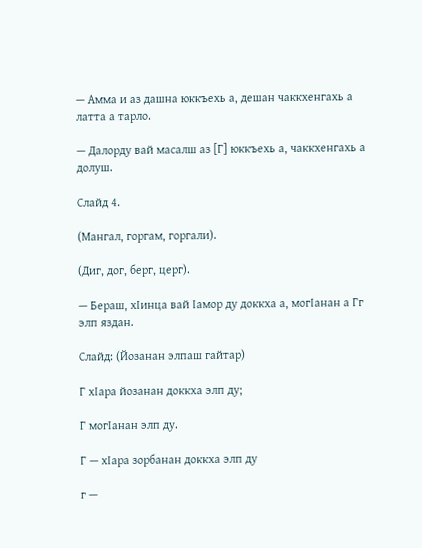— Амма и аз дашна юккъехь а, дешан чаккхенгахь а латта а тарло.

— Далорду вай масалш аз [Г] юккъехь а, чаккхенгахь а долуш.

Слайд 4.

(Мангал, горгам, горгали).

(Диг, дог, берг, церг).

— Бераш, хIинца вай Iамор ду доккха а, могIанан а Гг элп яздан.

Слайд: (Йозанан элпаш гайтар)

Г хIара йозанан доккха элп ду;

Г могIанан элп ду.

Г — хIара зорбанан доккха элп ду

г —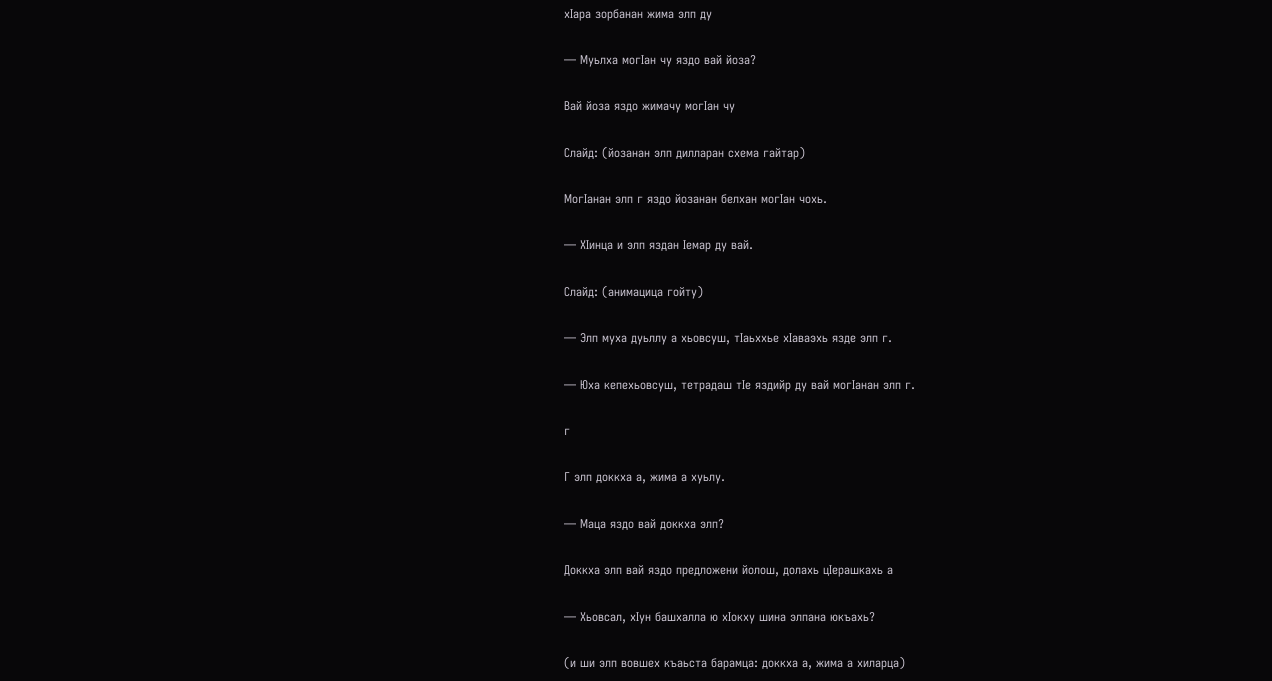хIара зорбанан жима элп ду

— Муьлха могIан чу яздо вай йоза?

Вай йоза яздо жимачу могIан чу

Слайд: (йозанан элп дилларан схема гайтар)

МогIанан элп г яздо йозанан белхан могIан чохь.

— ХIинца и элп яздан Iемар ду вай.

Слайд: (анимацица гойту)

— Элп муха дуьллу а хьовсуш, тIаьххье хIаваэхь язде элп г.

— Юха кепехьовсуш, тетрадаш тIе яздийр ду вай могIанан элп г.

г

Г элп доккха а, жима а хуьлу.

— Маца яздо вай доккха элп?

Доккха элп вай яздо предложени йолош, долахь цIерашкахь а

— Хьовсал, хIун башхалла ю хIокху шина элпана юкъахь?

(и ши элп вовшех къаьста барамца: доккха а, жима а хиларца)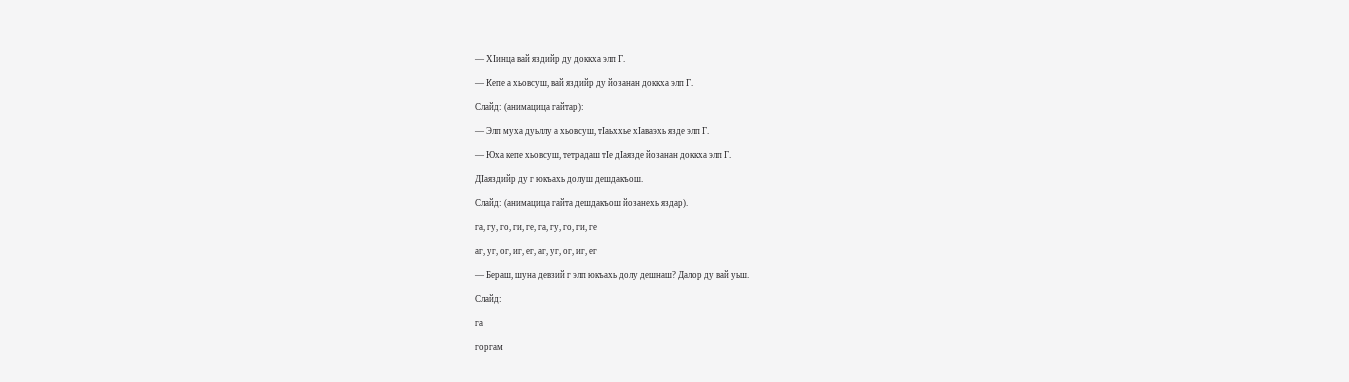— ХIинца вай яздийр ду доккха элп Г.

— Кепе а хьовсуш, вай яздийр ду йозанан доккха элп Г.

Слайд: (анимацица гайтар):

— Элп муха дуьллу а хьовсуш, тIаьххье хIаваэхь язде элп Г.

— Юха кепе хьовсуш, тетрадаш тIе дIаязде йозанан доккха элп Г.

ДIаяздийр ду г юкъахь долуш дешдакъош.

Слайд: (анимацица гайта дешдакъош йозанехь яздар).

га, гу, го, ги, ге, га, гу, го, ги, ге

аг, уг, ог, иг, ег, аг, уг, ог, иг, ег

— Бераш, шуна девзий г элп юкъахь долу дешнаш? Далор ду вай уьш.

Слайд:

га

горгам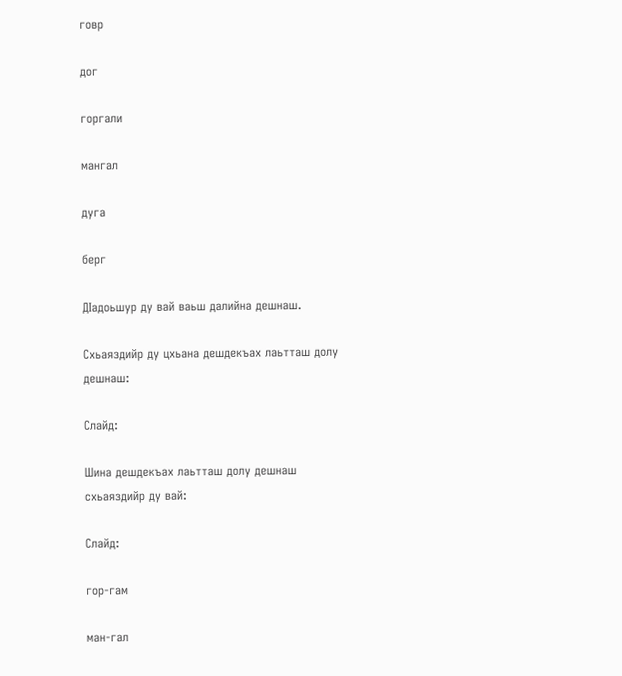говр

дог

горгали

мангал

дуга

берг

ДIадоьшур ду вай ваьш далийна дешнаш.

Схьаяздийр ду цхьана дешдекъах лаьтташ долу дешнаш:

Слайд:

Шина дешдекъах лаьтташ долу дешнаш схьаяздийр ду вай:

Слайд:

гор-гам

ман-гал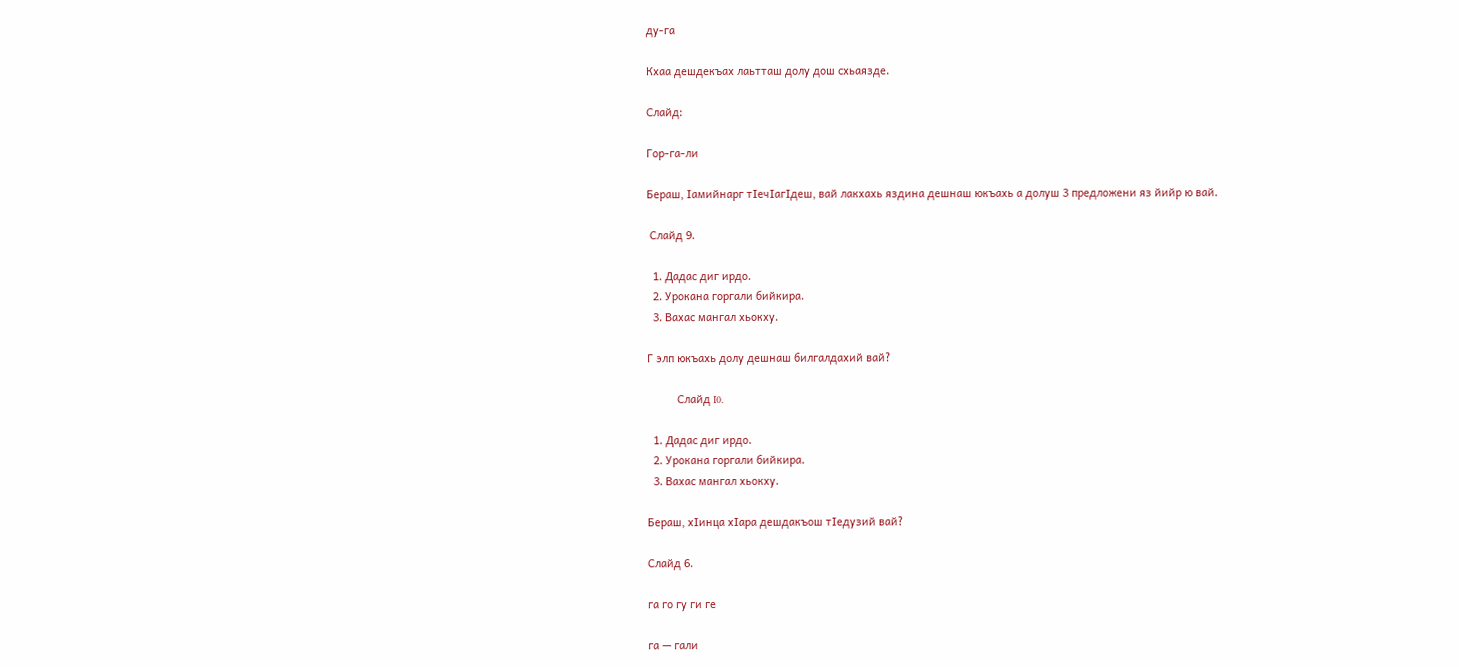ду-га

Кхаа дешдекъах лаьтташ долу дош схьаязде.

Слайд:

Гор-га-ли

Бераш, Iамийнарг тIечIагIдеш, вай лакхахь яздина дешнаш юкъахь а долуш 3 предложени яз йийр ю вай.

 Слайд 9.

  1. Дадас диг ирдо.
  2. Урокана горгали бийкира.
  3. Вахас мангал хьокху.

Г элп юкъахь долу дешнаш билгалдахий вай?

          Слайд I0.

  1. Дадас диг ирдо.
  2. Урокана горгали бийкира.
  3. Вахас мангал хьокху.

Бераш, хIинца хIара дешдакъош тIедузий вай?

Слайд 6.

га го гу ги ге

га — гали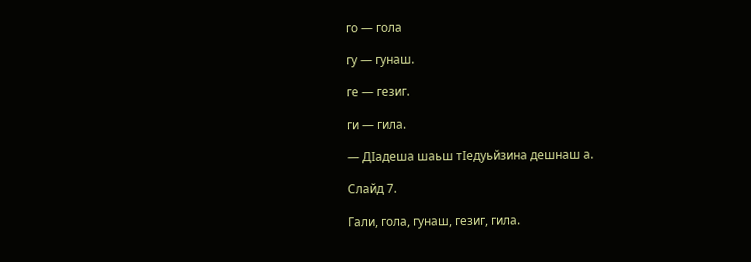го — гола

гу — гунаш.

ге — гезиг.

ги — гила.

— ДIадеша шаьш тIедуьйзина дешнаш а.

Слайд 7.

Гали, гола, гунаш, гезиг, гила.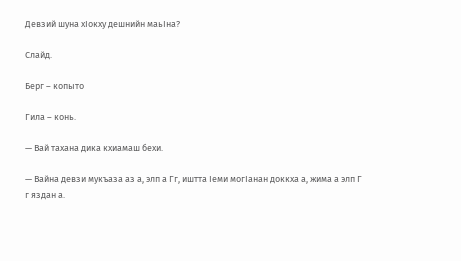Девзий шуна хIокху дешнийн маьIна?

Слайд.

Берг – копыто

Гила – конь.

— Вай тахана дика кхиамаш бехи.

— Вайна девзи мукъаза аз а, элп а Гг, иштта Iеми могIанан доккха а, жима а элп Г г яздан а.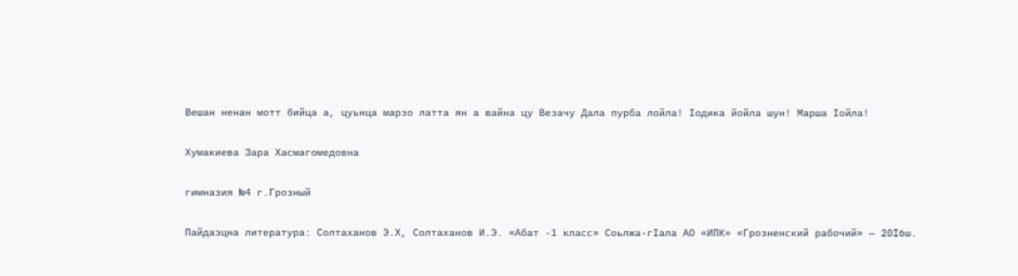Вешан ненан мотт бийца а, цуьнца марзо латта ян а вайна цу Везачу Дала пурба лойла! Iодика йойла шун! Марша Iойла!

Хумакиева Зара Хасмагомедовна

гимназия №4 г.Грозный

Пайдаэцна литература: Солтаханов Э.Х, Солтаханов И.Э. «Абат -1 класс» Соьлжа-гIала АО «ИПК» «Грозненский рабочий» — 20I6ш.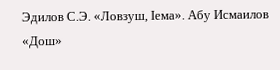Эдилов С.Э. «Ловзуш, Iема». Абу Исмаилов «Дош»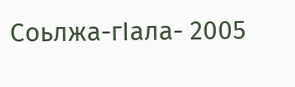Соьлжа-гIала- 2005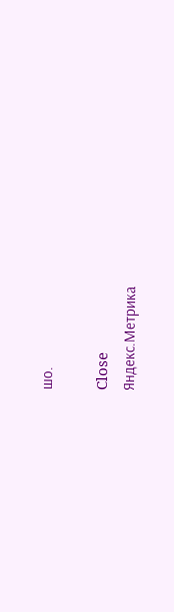шо.

Close
Яндекс.Метрика